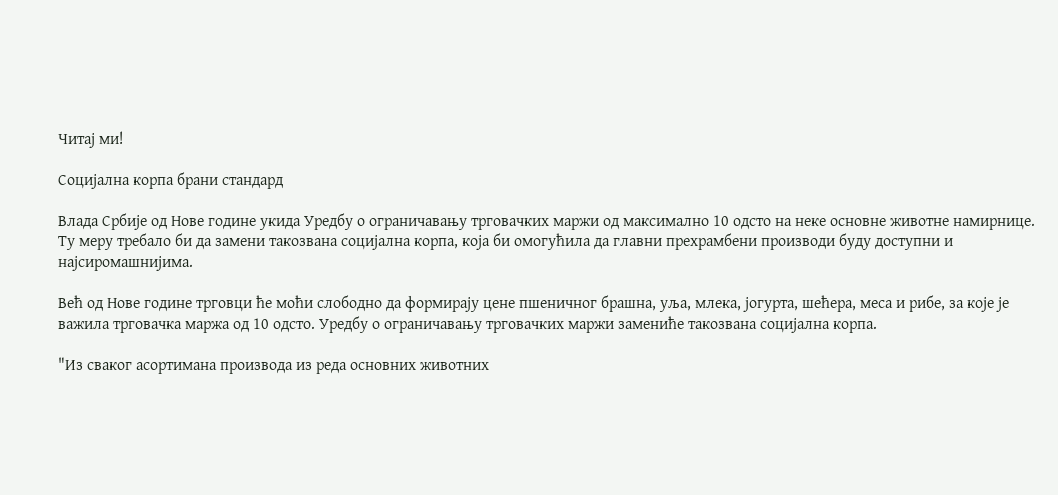Читај ми!

Социјална корпа брани стандард

Влада Србије од Нове године укида Уредбу о ограничавању трговачких маржи од максимално 10 одсто на неке основне животне намирнице. Ту меру требало би да замени такозвана социјална корпа, која би омогућила да главни прехрамбени производи буду доступни и најсиромашнијима.

Већ од Нове године трговци ће моћи слободно да формирају цене пшеничног брашна, уља, млека, јогурта, шећера, меса и рибе, за које је важила трговачка маржа од 10 одсто. Уредбу о ограничавању трговачких маржи замениће такозвана социјална корпа.

"Из сваког асортимана производа из реда основних животних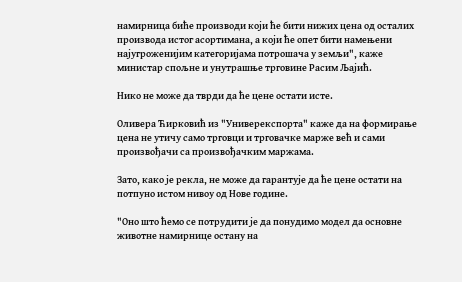намирница биће производи који ће бити нижих цена од осталих производа истог асортимана, а који ће опет бити намењени најугроженијим категоријама потрошача у земљи", каже министар спољне и унутрашње трговине Расим Љајић.

Нико не може да тврди да ће цене остати исте.

Оливера Ћирковић из "Универекспорта" каже да на формирање цена не утичу само трговци и трговачке марже већ и сами произвођачи са произвођачким маржама.

Зато, како је рекла, не може да гарантује да ће цене остати на потпуно истом нивоу од Нове године.

"Оно што ћемо се потрудити је да понудимо модел да основне животне намирнице остану на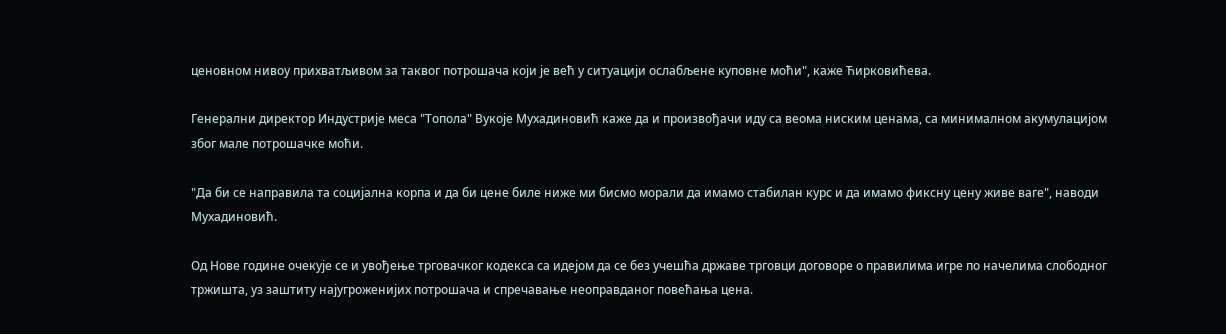ценовном нивоу прихватљивом за таквог потрошача који је већ у ситуацији ослабљене куповне моћи", каже Ћирковићева.

Генерални директор Индустрије меса "Топола" Вукоје Мухадиновић каже да и произвођачи иду са веома ниским ценама, са минималном акумулацијом због мале потрошачке моћи.

"Да би се направила та социјална корпа и да би цене биле ниже ми бисмо морали да имамо стабилан курс и да имамо фиксну цену живе ваге", наводи Мухадиновић.

Од Нове године очекује се и увођење трговачког кодекса са идејом да се без учешћа државе трговци договоре о правилима игре по начелима слободног тржишта, уз заштиту најугроженијих потрошача и спречавање неоправданог повећања цена.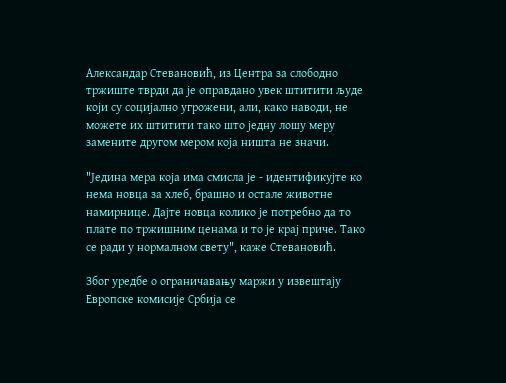Александар Стевановић, из Центра за слободно тржиште тврди да је оправдано увек штитити људе који су социјално угрожени, али, како наводи, не можете их штитити тако што једну лошу меру замените другом мером која ништа не значи.

"Једина мера која има смисла је - идентификујте ко нема новца за хлеб, брашно и остале животне намирнице. Дајте новца колико је потребно да то плате по тржишним ценама и то је крај приче. Тако се ради у нормалном свету", каже Стевановић.

Због уредбе о ограничавању маржи у извештају Европске комисије Србија се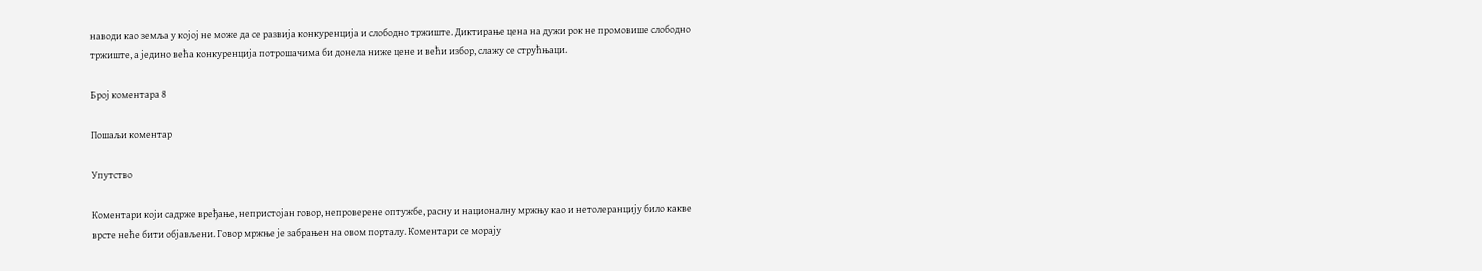наводи као земља у којој не може да се развија конкуренција и слободно тржиште. Диктирање цена на дужи рок не промовише слободно тржиште, а једино већа конкуренција потрошачима би донела ниже цене и већи избор, слажу се струћњаци.

Број коментара 8

Пошаљи коментар

Упутство

Коментари који садрже вређање, непристојан говор, непроверене оптужбе, расну и националну мржњу као и нетолеранцију било какве врсте неће бити објављени. Говор мржње је забрањен на овом порталу. Коментари се морају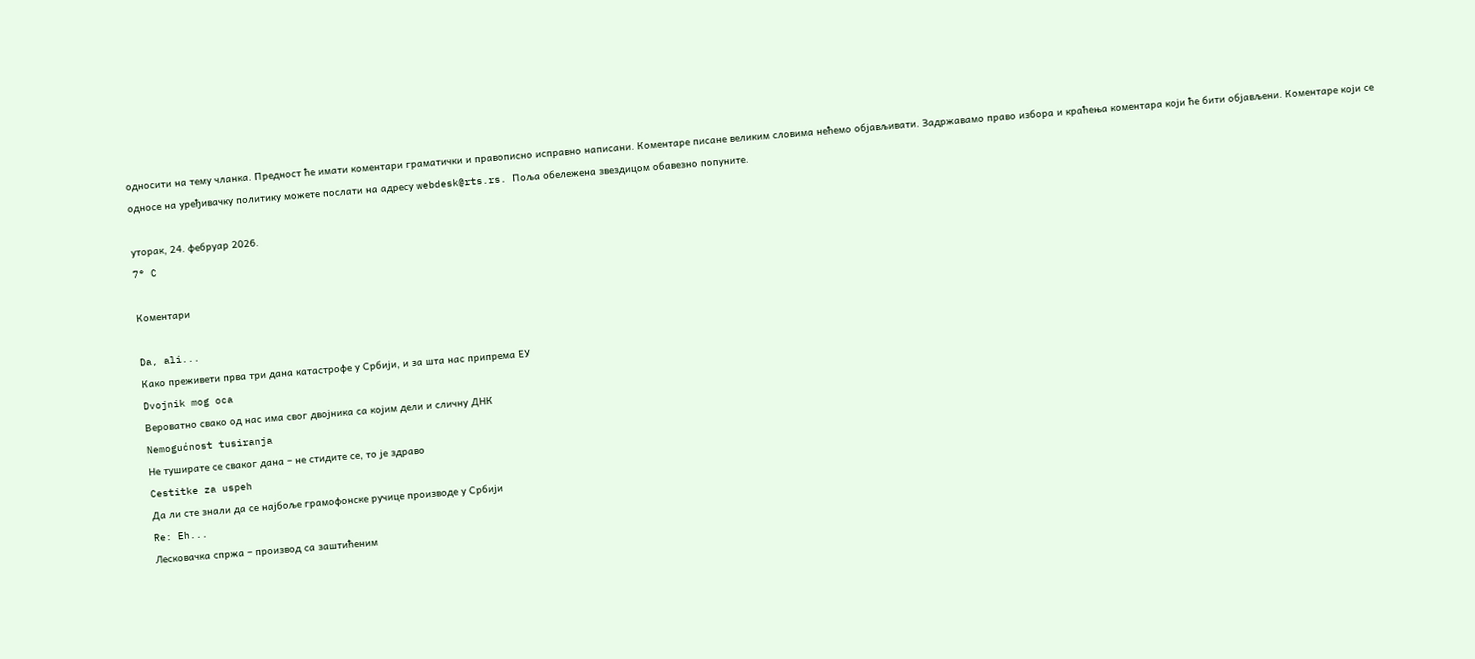односити на тему чланка. Предност ће имати коментари граматички и правописно исправно написани. Коментаре писане великим словима нећемо објављивати. Задржавамо право избора и краћења коментара који ће бити објављени. Коментаре који се односе на уређивачку политику можете послати на адресу webdesk@rts.rs. Поља обележена звездицом обавезно попуните.

уторак, 24. фебруар 2026.
7° C

Коментари

Da, ali...
Како преживети прва три дана катастрофе у Србији, и за шта нас припрема ЕУ
Dvojnik mog oca
Вероватно свако од нас има свог двојника са којим дели и сличну ДНК
Nemogućnost tusiranja
Не туширате се сваког дана – не стидите се, то је здраво
Cestitke za uspeh
Да ли сте знали да се најбоље грамофонске ручице производе у Србији
Re: Eh...
Лесковачка спржа – производ са заштићеним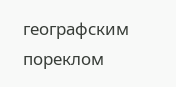географским пореклом